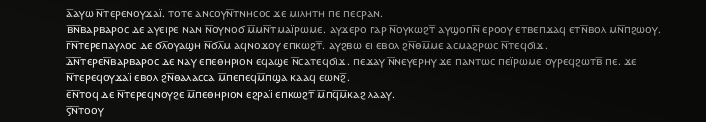ⲁ̅ⲁⲩⲱ ⲛ̅ⲧⲉⲣⲉⲛⲟⲩϫⲁⲓ̈. ⲧⲟⲧⲉ ⲁⲛⲥⲟⲩⲛ̅ⲧⲛⲏⲥⲟⲥ ϫⲉ ⲙⲓⲗⲏⲧⲏ ⲡⲉ ⲡⲉⲥⲣⲁⲛ.
ⲃ̅ⲛ̅ⲃⲁⲣⲃⲁⲣⲟⲥ ⲇⲉ ⲁⲩⲉⲓⲣⲉ ⲛⲁⲛ ⲛ̅ⲟⲩⲛⲟϭ ⲙ̅ⲙⲛ̅ⲧⲙⲁⲓ̈ⲣⲱⲙⲉ. ⲁⲩϫⲉⲣⲟ ⲅⲁⲣ ⲛ̅ⲟⲩⲕⲱϩⲧ̅ ⲁⲩϣⲟⲡⲛ̅ ⲉⲣⲟⲟⲩ ⲉⲧⲃⲉⲡϫⲁϥ ⲉⲧⲛ̅ⲃⲟⲗ ⲙⲛ̅ⲡϩⲱⲟⲩ.
ⲅ̅ⲛ̅ⲧⲉⲣⲉⲡⲁⲩⲗⲟⲥ ⲇⲉ ϭⲗ̅ⲟⲩⲁϣⲏ ⲛ̅ϭⲗ̅ⲙ ⲁϥⲛⲟϫⲟⲩ ⲉⲡⲕⲱϩⲧ̅. ⲁⲩϩⲃⲱ ⲉⲓ ⲉⲃⲟⲗ ϩⲛ̅ⲑⲙ̅ⲙⲉ ⲁⲥⲙⲁϩⲣⲱⲥ ⲛ̅ⲧⲉϥϭⲓϫ.
ⲇ̅ⲛ̅ⲧⲉⲣⲉⲛ̅ⲃⲁⲣⲃⲁⲣⲟⲥ ⲇⲉ ⲛⲁⲩ ⲉⲡⲉⲑⲏⲣⲓⲟⲛ ⲉϥⲁϣⲉ ⲛ̅ⲥⲁⲧⲉϥϭⲓϫ. ⲡⲉϫⲁⲩ ⲛ̅ⲛⲉⲩⲉⲣⲏⲩ ϫⲉ ⲡⲁⲛⲧⲱⲥ ⲡⲉⲓ̈ⲣⲱⲙⲉ ⲟⲩⲣⲉϥϩⲱⲧⲃ̅ ⲡⲉ. ϫⲉ ⲛ̅ⲧⲉⲣⲉϥⲟⲩϫⲁⲓ̈ ⲉⲃⲟⲗ ϩⲛ̅ⲑⲁⲗⲁⲥⲥⲁ ⲙ̅ⲡⲉⲡⲉϥⲙ̅ⲡϣⲁ ⲕⲁⲁϥ ⲉⲱⲛϩ̅.
ⲉ̅ⲛ̅ⲧⲟϥ ⲇⲉ ⲛ̅ⲧⲉⲣⲉϥⲛⲟⲩϩⲉ ⲙ̅ⲡⲉⲑⲏⲣⲓⲟⲛ ⲉϩⲣⲁⲓ̈ ⲉⲡⲕⲱϩⲧ̅ ⲙ̅ⲡϥ̅ⲙ̅ⲕⲁϩ ⲗⲁⲁⲩ.
ⲋ̅ⲛ̅ⲧⲟⲟⲩ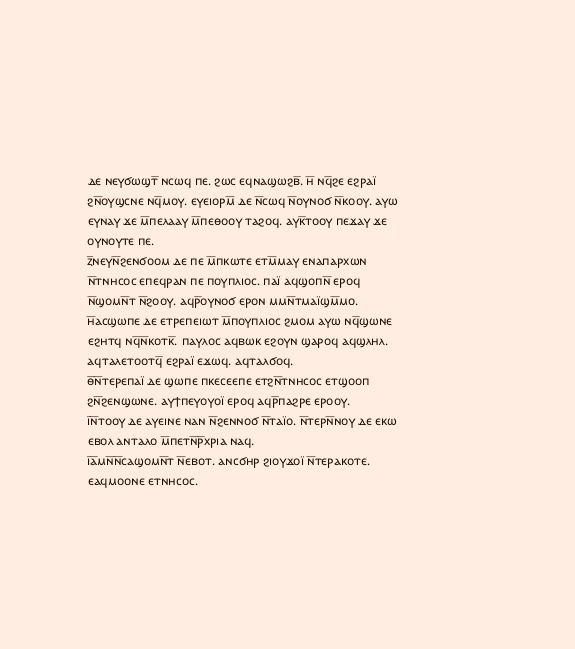ⲇⲉ ⲛⲉⲩϭⲱϣⲧ̅ ⲛⲥⲱϥ ⲡⲉ. ϩⲱⲥ ⲉϥⲛⲁϣⲱϩⲃ̅. ⲏ̅ ⲛϥ̅ϩⲉ ⲉϩⲣⲁⲓ̈ ϩⲛ̅ⲟⲩϣⲥⲛⲉ ⲛϥ̅ⲙⲟⲩ. ⲉⲩⲉⲓⲟⲣⲙ̅ ⲇⲉ ⲛ̅ⲥⲱϥ ⲛ̅ⲟⲩⲛⲟϭ ⲛ̅ⲕⲟⲟⲩ. ⲁⲩⲱ ⲉⲩⲛⲁⲩ ϫⲉ ⲙ̅ⲡⲉⲗⲁⲁⲩ ⲙ̅ⲡⲉⲑⲟⲟⲩ ⲧⲁϩⲟϥ. ⲁⲩⲕ̅ⲧⲟⲟⲩ ⲡⲉϫⲁⲩ ϫⲉ ⲟⲩⲛⲟⲩⲧⲉ ⲡⲉ.
ⲍ̅ⲛⲉⲩⲛ̅ϩⲉⲛϭⲟⲟⲙ ⲇⲉ ⲡⲉ ⲙ̅ⲡⲕⲱⲧⲉ ⲉⲧⲙ̅ⲙⲁⲩ ⲉⲛⲁⲡⲁⲣⲭⲱⲛ ⲛ̅ⲧⲛⲏⲥⲟⲥ ⲉⲡⲉϥⲣⲁⲛ ⲡⲉ ⲡⲟⲩⲡⲗⲓⲟⲥ. ⲡⲁⲓ̈ ⲁϥϣⲟⲡⲛ̅ ⲉⲣⲟϥ ⲛ̅ϣⲟⲙⲛ̅ⲧ ⲛ̅ϩⲟⲟⲩ. ⲁϥⲣ̅ⲟⲩⲛⲟϭ ⲉⲣⲟⲛ ⲙⲙⲛ̅ⲧⲙⲁⲓ̈ϣⲙ̅ⲙⲟ.
ⲏ̅ⲁⲥϣⲱⲡⲉ ⲇⲉ ⲉⲧⲣⲉⲡⲉⲓⲱⲧ ⲙ̅ⲡⲟⲩⲡⲗⲓⲟⲥ ϩⲙⲟⲙ ⲁⲩⲱ ⲛϥ̅ϣⲱⲛⲉ ⲉϩⲏⲧϥ ⲛϥ̅ⲛ̅ⲕⲟⲧⲕ̅. ⲡⲁⲩⲗⲟⲥ ⲁϥⲃⲱⲕ ⲉϩⲟⲩⲛ ϣⲁⲣⲟϥ ⲁϥϣⲗⲏⲗ. ⲁϥⲧⲁⲗⲉⲧⲟⲟⲧϥ̅ ⲉϩⲣⲁⲓ̈ ⲉϫⲱϥ. ⲁϥⲧⲁⲗϭⲟϥ.
ⲑ̅ⲛ̅ⲧⲉⲣⲉⲡⲁⲓ̈ ⲇⲉ ϣⲱⲡⲉ ⲡⲕⲉⲥⲉⲉⲡⲉ ⲉⲧϩⲛ̅ⲧⲛⲏⲥⲟⲥ ⲉⲧϣⲟⲟⲡ ϩⲛ̅ϩⲉⲛϣⲱⲛⲉ. ⲁⲩϯⲡⲉⲩⲟⲩⲟⲓ̈ ⲉⲣⲟϥ ⲁϥⲣ̅ⲡⲁϩⲣⲉ ⲉⲣⲟⲟⲩ.
ⲓ̅ⲛ̅ⲧⲟⲟⲩ ⲇⲉ ⲁⲩⲉⲓⲛⲉ ⲛⲁⲛ ⲛ̅ϩⲉⲛⲛⲟϭ ⲛ̅ⲧⲁⲓ̈ⲟ. ⲛ̅ⲧⲉⲣⲛ̅ⲛⲟⲩ ⲇⲉ ⲉⲕⲱ ⲉⲃⲟⲗ ⲁⲛⲧⲁⲗⲟ ⲙ̅ⲡⲉⲧⲛ̅ⲣ̅ⲭⲣⲓⲁ ⲛⲁϥ.
ⲓ̅ⲁ̅ⲙⲛ̅ⲛ̅ⲥⲁϣⲟⲙⲛ̅ⲧ ⲛ̅ⲉⲃⲟⲧ. ⲁⲛⲥϭⲏⲣ ϩⲓⲟⲩϫⲟⲓ̈ ⲛ̅ⲧⲉⲣⲁⲕⲟⲧⲉ. ⲉⲁϥⲙⲟⲟⲛⲉ ⲉⲧⲛⲏⲥⲟⲥ.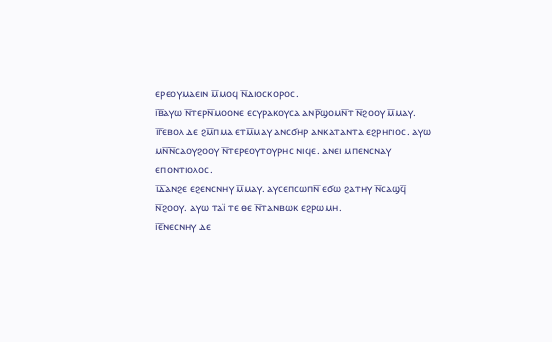ⲉⲣⲉⲟⲩⲙⲁⲉⲓⲛ ⲙ̅ⲙⲟϥ ⲛ̅ⲇⲓⲟⲥⲕⲟⲣⲟⲥ.
ⲓ̅ⲃ̅ⲁⲩⲱ ⲛ̅ⲧⲉⲣⲛ̅ⲙⲟⲟⲛⲉ ⲉⲥⲩⲣⲁⲕⲟⲩⲥⲁ ⲁⲛⲣ̅ϣⲟⲙⲛ̅ⲧ ⲛ̅ϩⲟⲟⲩ ⲙ̅ⲙⲁⲩ.
ⲓ̅ⲅ̅ⲉⲃⲟⲗ ⲇⲉ ϩⲙ̅ⲡⲙⲁ ⲉⲧⲙ̅ⲙⲁⲩ ⲁⲛⲥϭⲏⲣ ⲁⲛⲕⲁⲧⲁⲛⲧⲁ ⲉϩⲣⲏⲅⲓⲟⲥ. ⲁⲩⲱ ⲙⲛ̅ⲛ̅ⲥⲁⲟⲩϩⲟⲟⲩ ⲛ̅ⲧⲉⲣⲉⲟⲩⲧⲟⲩⲣⲏⲥ ⲛⲓϥⲉ. ⲁⲛⲉⲓ ⲙⲡⲉⲛⲥⲛⲁⲩ ⲉⲡⲟⲛⲧⲓⲟⲗⲟⲥ.
ⲓ̅ⲇ̅ⲁⲛϩⲉ ⲉϩⲉⲛⲥⲛⲏⲩ ⲙ̅ⲙⲁⲩ. ⲁⲩⲥⲉⲡⲥⲱⲡⲛ̅ ⲉϭⲱ ϩⲁⲧⲏⲩ ⲛ̅ⲥⲁϣϥ̅ ⲛ̅ϩⲟⲟⲩ. ⲁⲩⲱ ⲧⲁⲓ̈ ⲧⲉ ⲑⲉ ⲛ̅ⲧⲁⲛⲃⲱⲕ ⲉϩⲣⲱⲙⲏ.
ⲓ̅ⲉ̅ⲛⲉⲥⲛⲏⲩ ⲇⲉ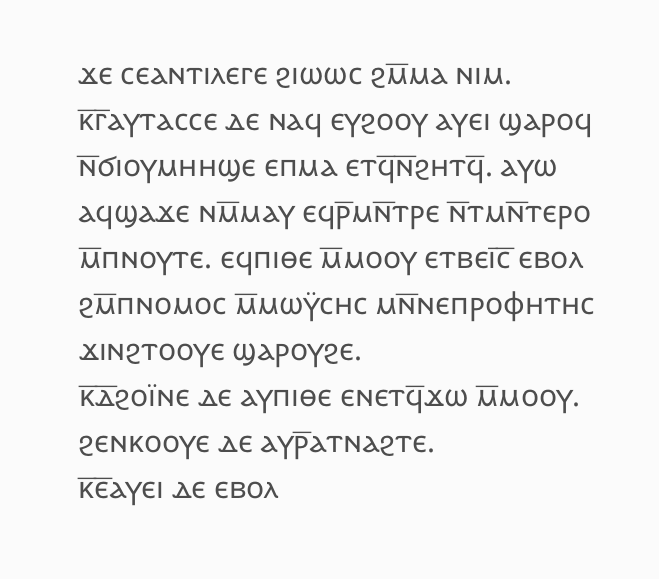ϫⲉ ⲥⲉⲁⲛⲧⲓⲗⲉⲅⲉ ϩⲓⲱⲱⲥ ϩⲙ̅ⲙⲁ ⲛⲓⲙ.
ⲕ̅ⲅ̅ⲁⲩⲧⲁⲥⲥⲉ ⲇⲉ ⲛⲁϥ ⲉⲩϩⲟⲟⲩ ⲁⲩⲉⲓ ϣⲁⲣⲟϥ ⲛ̅ϭⲓⲟⲩⲙⲏⲏϣⲉ ⲉⲡⲙⲁ ⲉⲧϥ̅ⲛ̅ϩⲏⲧϥ̅. ⲁⲩⲱ ⲁϥϣⲁϫⲉ ⲛⲙ̅ⲙⲁⲩ ⲉϥⲣ̅ⲙⲛ̅ⲧⲣⲉ ⲛ̅ⲧⲙⲛ̅ⲧⲉⲣⲟ ⲙ̅ⲡⲛⲟⲩⲧⲉ. ⲉϥⲡⲓⲑⲉ ⲙ̅ⲙⲟⲟⲩ ⲉⲧⲃⲉⲓ̅ⲥ̅ ⲉⲃⲟⲗ ϩⲙ̅ⲡⲛⲟⲙⲟⲥ ⲙ̅ⲙⲱⲩ̈ⲥⲏⲥ ⲙⲛ̅ⲛⲉⲡⲣⲟⲫⲏⲧⲏⲥ ϫⲓⲛϩⲧⲟⲟⲩⲉ ϣⲁⲣⲟⲩϩⲉ.
ⲕ̅ⲇ̅ϩⲟⲓ̈ⲛⲉ ⲇⲉ ⲁⲩⲡⲓⲑⲉ ⲉⲛⲉⲧϥ̅ϫⲱ ⲙ̅ⲙⲟⲟⲩ. ϩⲉⲛⲕⲟⲟⲩⲉ ⲇⲉ ⲁⲩⲣ̅ⲁⲧⲛⲁϩⲧⲉ.
ⲕ̅ⲉ̅ⲁⲩⲉⲓ ⲇⲉ ⲉⲃⲟⲗ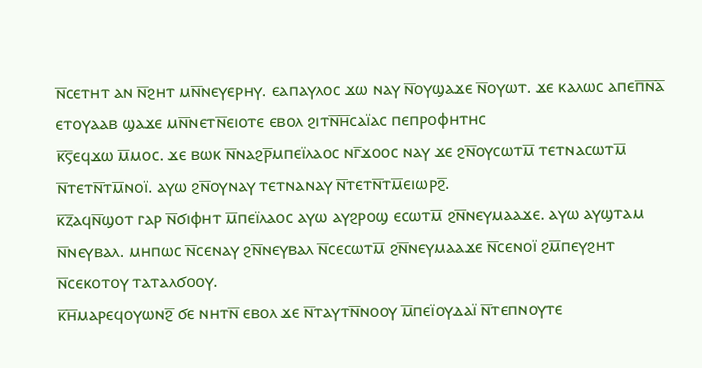ⲛ̅ⲥⲉⲧⲏⲧ ⲁⲛ ⲛ̅ϩⲏⲧ ⲙⲛ̅ⲛⲉⲩⲉⲣⲏⲩ. ⲉⲁⲡⲁⲩⲗⲟⲥ ϫⲱ ⲛⲁⲩ ⲛ̅ⲟⲩϣⲁϫⲉ ⲛ̅ⲟⲩⲱⲧ. ϫⲉ ⲕⲁⲗⲱⲥ ⲁⲡⲉⲡ̅ⲛ̅ⲁ̅ ⲉⲧⲟⲩⲁⲁⲃ ϣⲁϫⲉ ⲙⲛ̅ⲛⲉⲧⲛ̅ⲉⲓⲟⲧⲉ ⲉⲃⲟⲗ ϩⲓⲧⲛ̅ⲏ̅ⲥⲁⲓ̈ⲁⲥ ⲡⲉⲡⲣⲟⲫⲏⲧⲏⲥ
ⲕ̅ⲋ̅ⲉϥϫⲱ ⲙ̅ⲙⲟⲥ. ϫⲉ ⲃⲱⲕ ⲛ̅ⲛⲁϩⲣ̅ⲙⲡⲉⲓ̈ⲗⲁⲟⲥ ⲛⲅ̅ϫⲟⲟⲥ ⲛⲁⲩ ϫⲉ ϩⲛ̅ⲟⲩⲥⲱⲧⲙ̅ ⲧⲉⲧⲛⲁⲥⲱⲧⲙ̅ ⲛ̅ⲧⲉⲧⲛ̅ⲧⲙ̅ⲛⲟⲓ̈. ⲁⲩⲱ ϩⲛ̅ⲟⲩⲛⲁⲩ ⲧⲉⲧⲛⲁⲛⲁⲩ ⲛ̅ⲧⲉⲧⲛ̅ⲧⲙ̅ⲉⲓⲱⲣϩ̅.
ⲕ̅ⲍ̅ⲁϥⲛ̅ϣⲟⲧ ⲅⲁⲣ ⲛ̅ϭⲓⲫⲏⲧ ⲙ̅ⲡⲉⲓ̈ⲗⲁⲟⲥ ⲁⲩⲱ ⲁⲩϩⲣⲟϣ ⲉⲥⲱⲧⲙ̅ ϩⲛ̅ⲛⲉⲩⲙⲁⲁϫⲉ. ⲁⲩⲱ ⲁⲩϣⲧⲁⲙ ⲛ̅ⲛⲉⲩⲃⲁⲗ. ⲙⲏⲡⲱⲥ ⲛ̅ⲥⲉⲛⲁⲩ ϩⲛ̅ⲛⲉⲩⲃⲁⲗ ⲛ̅ⲥⲉⲥⲱⲧⲙ̅ ϩⲛ̅ⲛⲉⲩⲙⲁⲁϫⲉ ⲛ̅ⲥⲉⲛⲟⲓ̈ ϩⲙ̅ⲡⲉⲩϩⲏⲧ ⲛ̅ⲥⲉⲕⲟⲧⲟⲩ ⲧⲁⲧⲁⲗϭⲟⲟⲩ.
ⲕ̅ⲏ̅ⲙⲁⲣⲉϥⲟⲩⲱⲛϩ̅ ϭⲉ ⲛⲏⲧⲛ̅ ⲉⲃⲟⲗ ϫⲉ ⲛ̅ⲧⲁⲩⲧⲛ̅ⲛⲟⲟⲩ ⲙ̅ⲡⲉⲓ̈ⲟⲩⲇⲁⲓ̈ ⲛ̅ⲧⲉⲡⲛⲟⲩⲧⲉ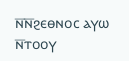ⲛ̅ⲛ̅ϩⲉⲑⲛⲟⲥ ⲁⲩⲱ ⲛ̅ⲧⲟⲟⲩ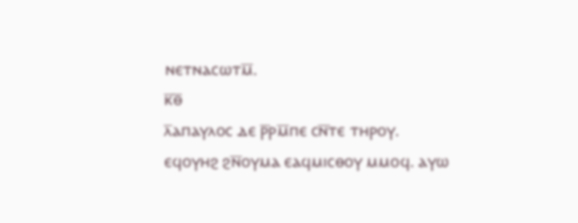ⲛⲉⲧⲛⲁⲥⲱⲧⲙ̅.
ⲕ̅ⲑ̅
ⲗ̅ⲁⲡⲁⲩⲗⲟⲥ ⲇⲉ ⲣ̅ⲣⲙ̅ⲡⲉ ⲥⲛ̅ⲧⲉ ⲧⲏⲣⲟⲩ. ⲉϥⲟⲩⲏϩ ϩⲛ̅ⲟⲩⲙⲁ ⲉⲁϥⲙⲓⲥⲑⲟⲩ ⲙⲙⲟϥ. ⲁⲩⲱ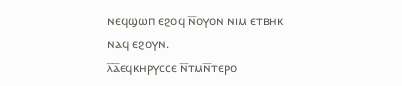ⲛⲉϥϣⲱⲡ ⲉϩⲟϥ ⲛ̅ⲟⲩⲟⲛ ⲛⲓⲙ ⲉⲧⲃⲏⲕ ⲛⲁϥ ⲉϩⲟⲩⲛ.
ⲗ̅ⲁ̅ⲉϥⲕⲏⲣⲩⲥⲥⲉ ⲛ̅ⲧⲙⲛ̅ⲧⲉⲣⲟ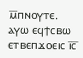ⲙ̅ⲡⲛⲟⲩⲧⲉ. ⲁⲩⲱ ⲉϥϯⲥⲃⲱ ⲉⲧⲃⲉⲡϫⲟⲉⲓⲥ ⲓ̅ⲥ̅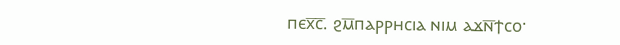ⲡⲉⲭ̅ⲥ̅. ϩⲙ̅ⲡⲁⲣⲣⲏⲥⲓⲁ ⲛⲓⲙ ⲁϫⲛ̅ϯⲥⲟ·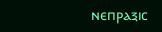ⲛⲉⲡⲣⲁⲝⲓⲥ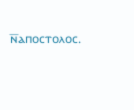ⲛ̅ⲁⲡⲟⲥⲧⲟⲗⲟⲥ.